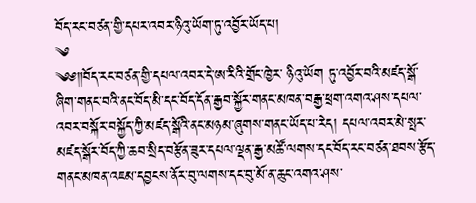བོད་རང་བཙན་གྱི་དཔར་འབར་ཉིའུ་ཡོག་ཏུ་འབྱོར་ཡོད་པ།
༄
༄༅༎བོད་རང་བཙན་གྱི་དཔལ་འབར་དེ་ཨ་རིའི་གྲོང་ཁྱེར་ ཉིའུ་ཡོག ཏུ་འབྱོར་བའི་མཛད་སྒོ་ཞིག་གནང་བའི་ནང་བོད་མི་དང་བོད་དོན་རྒྱབ་སྐྱོར་གནང་མཁན་བརྒྱ་ཕྲག་འགའ་ཤས་དཔལ་འབར་བསྐོར་བསྐྱོད་ཀྱི་མཛད་སྒོའི་ནང་མཉམ་ཞུགས་གནང་ཡོད་པ་རེད། དཔལ་འབར་མེ་སྤར་མཛད་སྒོར་བོད་ཀྱི་ཆབ་སྲིད་བརྩོན་ཟུར་དཔལ་ལྡན་རྒྱ་མཚོ་ལགས་དང་བོད་རང་བཙན་ཐབས་རྩོད་གནང་མཁན་འཇམ་དབྱངས་ནོར་བུ་ལགས་དང་བུ་མོ་ན་ཆུང་འགའ་ཤས་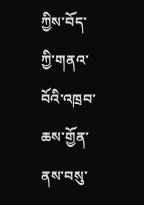ཀྱིས་བོད་ཀྱི་གནའ་བོའི་འཁྲབ་ཆས་གྱོན་ནས་བསུ་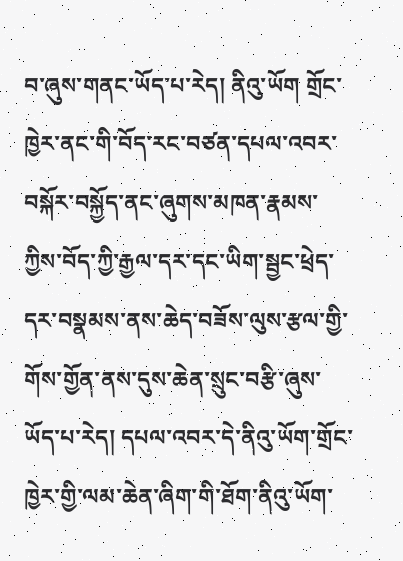བ་ཞུས་གནང་ཡོད་པ་རེད། ནིའུ་ཡོག གྲོང་ཁྱེར་ནང་གི་བོད་རང་བཙན་དཔལ་འབར་བསྐོར་བསྐྱོད་ནང་ཞུགས་མཁན་རྣམས་ཀྱིས་བོད་ཀྱི་རྒྱལ་དར་དང་ཡིག་སྦྱང་ཕྲེད་དར་བསྣམས་ནས་ཆེད་བཟོས་ལུས་རྩལ་གྱི་གོས་གྱོན་ནས་དུས་ཆེན་སྲུང་བརྩི་ཞུས་ཡོད་པ་རེད། དཔལ་འབར་དེ་ནིའུ་ཡོག་གྲོང་ཁྱེར་གྱི་ལམ་ཆེན་ཞིག་གི་ཐོག་ནིའུ་ཡོག་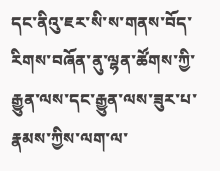དང་ནིའུ་ཇར་སི་ས་གནས་བོད་རིགས་བཞོན་ནུ་ལྷན་ཚོགས་ཀྱི་རྒྱུན་ལས་དང་རྒྱུན་ལས་ཟུར་པ་རྣམས་ཀྱིས་ལག་ལ་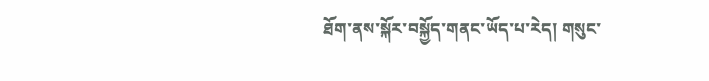ཐོག་ནས་སྐོར་བསྐྱོད་གནང་ཡོད་པ་རེད། གསུང་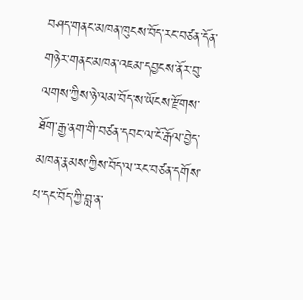བཤད་གནང་མཁན་ཁུངས་བོད་རང་བཙན་དོན་གཉེར་གནང་མཁན་འཇམ་དབྱངས་ནོར་བུ་ལགས་ཀྱིས་ཉེ་ལམ་བོད་ས་ཡོངས་རྫོགས་ཐོག་རྒྱ་ནག་གི་བཙན་དབང་ལ་ངོ་རྒོལ་བྱེད་མཁན་རྣམས་ཀྱིས་བོད་ལ་རང་བཙན་དགོས་པ་དང་བོད་ཀྱི་བླ་ན་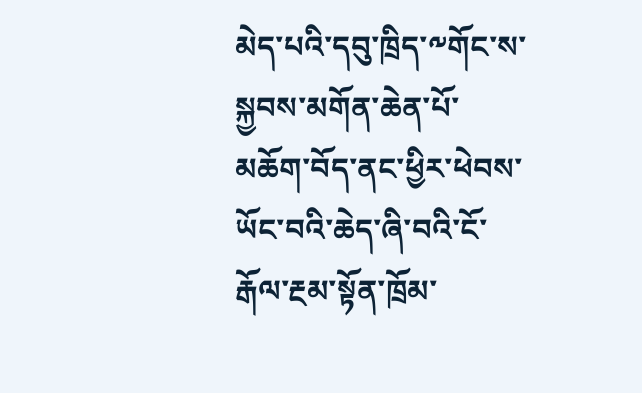མེད་པའི་དབུ་ཁྲིད་༸གོང་ས་སྐྱབས་མགོན་ཆེན་པོ་མཆོག་བོད་ནང་ཕྱིར་ཕེབས་ཡོང་བའི་ཆེད་ཞི་བའི་ངོ་རྒོལ་རྔམ་སྟོན་ཁྲོམ་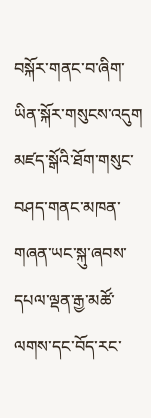བསྐོར་གནང་བ་ཞིག་ཡིན་སྐོར་གསུངས་འདུག མཛད་སྒོའི་ཐོག་གསུང་བཤད་གནང་མཁན་གཞན་ཡང་སྐུ་ཞབས་དཔལ་ལྡན་རྒྱ་མཚོ་ལགས་དང་བོད་རང་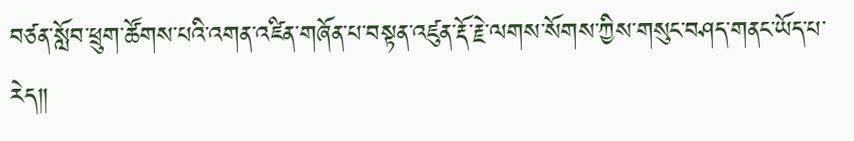བཙན་སློབ་ཕྲུག་ཚོགས་པའི་འགན་འཛིན་གཞོན་པ་བསྟན་འཛུན་རྡོ་རྗེ་ལགས་སོགས་ཀྱིས་གསུང་བཤད་གནང་ཡོད་པ་རེད༎